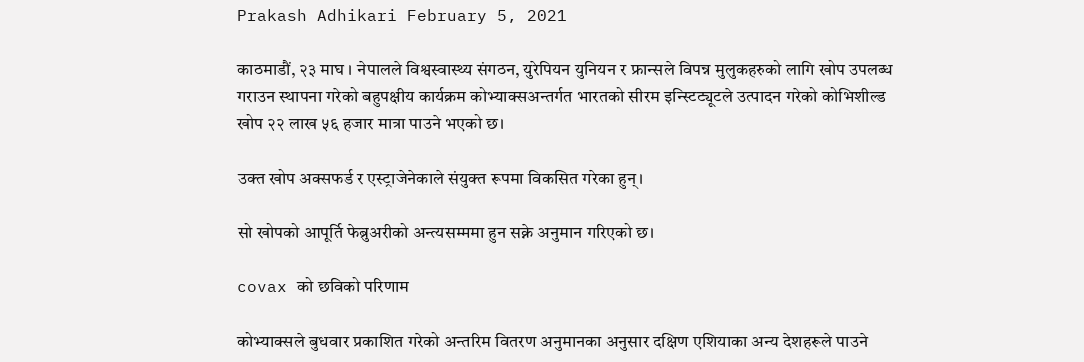Prakash Adhikari February 5, 2021

काठमाडौं, २३ माघ । नेपालले विश्वस्वास्थ्य संगठन, युरेपियन युनियन र फ्रान्सले विपन्न मुलुकहरुको लागि खोप उपलब्ध गराउन स्थापना गरेको बहुपक्षीय कार्यक्रम कोभ्याक्सअन्तर्गत भारतको सीरम इन्स्टिट्यूटले उत्पादन गरेको कोभिशील्ड खोप २२ लाख ५६ हजार मात्रा पाउने भएको छ।

उक्त खोप अक्सफर्ड र एस्ट्राजेनेकाले संयुक्त रूपमा विकसित गरेका हुन्।

सो खोपको आपूर्ति फेब्रुअरीको अन्त्यसम्ममा हुन सक्ने अनुमान गरिएको छ।

covax को छविको परिणाम

कोभ्याक्सले बुधवार प्रकाशित गरेको अन्तरिम वितरण अनुमानका अनुसार दक्षिण एशियाका अन्य देशहरूले पाउने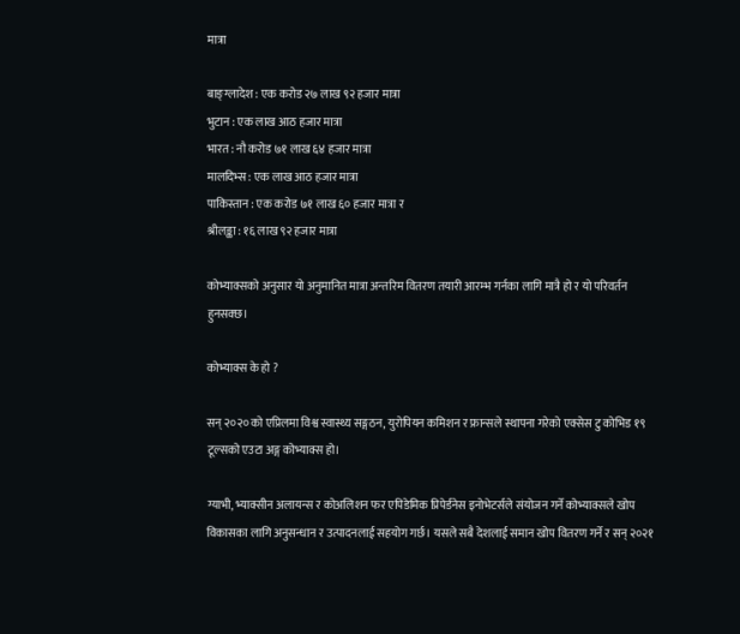मात्रा

बाङ्ग्लादेश : एक करोड २७ लाख ९२ हजार मात्रा
भुटान : एक लाख आठ हजार मात्रा
भारत : नौ करोड ७१ लाख ६४ हजार मात्रा
मालदिभ्स : एक लाख आठ हजार मात्रा
पाकिस्तान : एक करोड ७१ लाख ६० हजार मात्रा र
श्रीलङ्का : १६ लाख ९२ हजार मात्रा

कोभ्याक्सको अनुसार यो अनुमानित मात्रा अन्तरिम वितरण तयारी आरम्भ गर्नका लागि मात्रै हो र यो परिवर्तन हुनसक्छ।

कोभ्याक्स के हो ?

सन् २०२० को एप्रिलमा विश्व स्वास्थ्य सङ्गठन, युरोपियन कमिशन र फ्रान्सले स्थापना गरेको एक्सेस टु कोभिड १९ टूल्सको एउटा अङ्ग कोभ्याक्स हो।

ग्याभी, भ्याक्सीन अलायन्स र कोअलिशन फर एपिडेमिक प्रिपेर्डनेस इनोभेटर्सले संयोजन गर्ने कोभ्याक्सले खोप विकासका लागि अनुसन्धान र उत्पादनलाई सहयोग गर्छ। यसले सबै देशलाई समान खोप वितरण गर्ने र सन् २०२१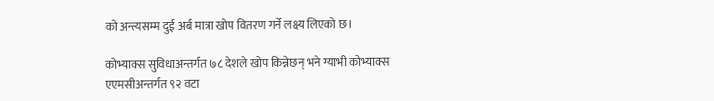को अन्त्यसम्म दुई अर्ब मात्रा खोप वितरण गर्ने लक्ष्य लिएको छ।

कोभ्याक्स सुविधाअन्तर्गत ७८ देशले खोप किन्नेछन् भने ग्याभी कोभ्याक्स एएमसीअन्तर्गत ९२ वटा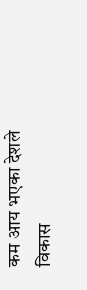कम आय भएका देशले विकास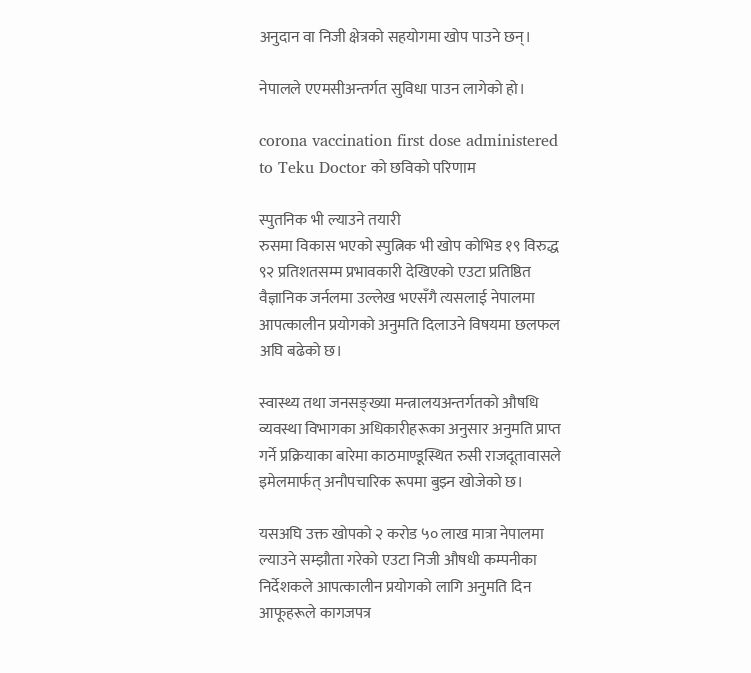अनुदान वा निजी क्षेत्रको सहयोगमा खोप पाउने छन्।

नेपालले एएमसीअन्तर्गत सुविधा पाउन लागेको हो।

corona vaccination first dose administered to Teku Doctor को छविको परिणाम

स्पुतनिक भी ल्याउने तयारी
रुसमा विकास भएको स्पुत्निक भी खोप कोभिड १९ विरुद्ध ९२ प्रतिशतसम्म प्रभावकारी देखिएको एउटा प्रतिष्ठित वैज्ञानिक जर्नलमा उल्लेख भएसँगै त्यसलाई नेपालमा आपत्कालीन प्रयोगको अनुमति दिलाउने विषयमा छलफल अघि बढेको छ।

स्वास्थ्य तथा जनसङ्ख्या मन्त्रालयअन्तर्गतको औषधि व्यवस्था विभागका अधिकारीहरूका अनुसार अनुमति प्राप्त गर्ने प्रक्रियाका बारेमा काठमाण्डूस्थित रुसी राजदूतावासले इमेलमार्फत् अनौपचारिक रूपमा बुझ्न खोजेको छ।

यसअघि उक्त खोपको २ करोड ५० लाख मात्रा नेपालमा ल्याउने सम्झौता गरेको एउटा निजी औषधी कम्पनीका निर्देशकले आपत्कालीन प्रयोगको लागि अनुमति दिन आफूहरूले कागजपत्र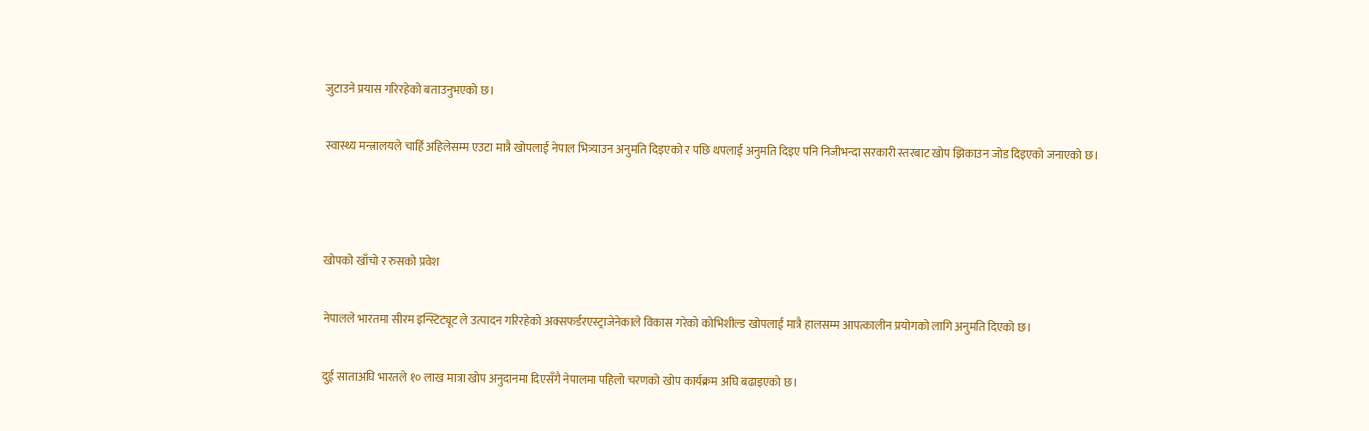जुटाउने प्रयास गरिरहेको बताउनुभएको छ।

स्वास्थ्य मन्त्रालयले चाहिँ अहिलेसम्म एउटा मात्रै खोपलाई नेपाल भित्र्याउन अनुमति दिइएको र पछि थपलाई अनुमति दिइए पनि निजीभन्दा सरकारी स्तरबाट खोप झिकाउन जोड दिइएको जनाएको छ।



खोपको खाँचो र रुसको प्रवेश

नेपालले भारतमा सीरम इन्स्टिट्यूट ले उत्पादन गरिरहेको अक्सफर्डरएस्ट्राजेनेकाले विकास गरेको कोभिशील्ड खोपलाई मात्रै हालसम्म आपत्कालीन प्रयोगको लागि अनुमति दिएको छ।

दुई साताअघि भारतले १० लाख मात्रा खोप अनुदानमा दिएसँगै नेपालमा पहिलो चरणको खोप कार्यक्रम अघि बढाइएको छ।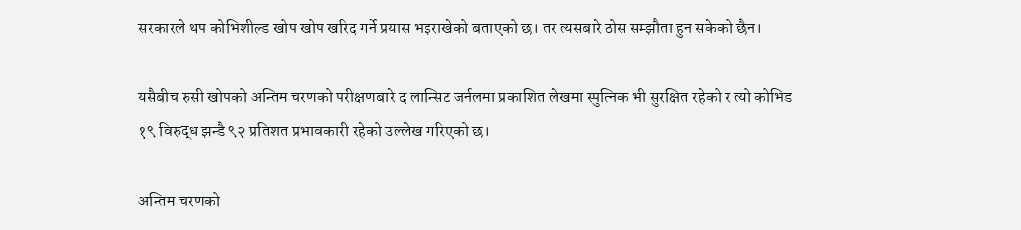सरकारले थप कोभिशील्ड खोप खोप खरिद गर्ने प्रयास भइराखेको बताएको छ। तर त्यसबारे ठोस सम्झौता हुन सकेको छैन।

यसैबीच रुसी खोपको अन्तिम चरणको परीक्षणबारे द लान्सिट जर्नलमा प्रकाशित लेखमा स्पुत्निक भी सुरक्षित रहेको र त्यो कोभिड १९ विरुद्ध झन्डै ९२ प्रतिशत प्रभावकारी रहेको उल्लेख गरिएको छ।

अन्तिम चरणको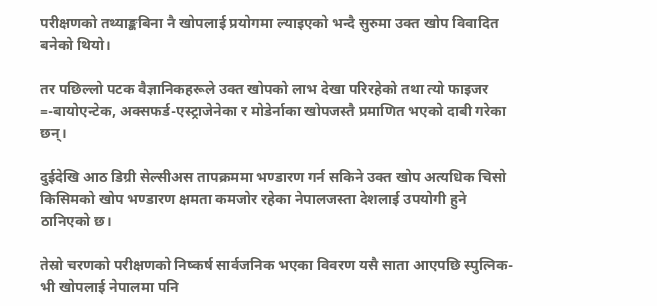परीक्षणको तथ्याङ्कबिना नै खोपलाई प्रयोगमा ल्याइएको भन्दै सुरुमा उक्त खोप विवादित बनेको थियो।

तर पछिल्लो पटक वैज्ञानिकहरूले उक्त खोपको लाभ देखा परिरहेको तथा त्यो फाइजर =-बायोएन्टेक, अक्सफर्ड-एस्ट्राजेनेका र मोडेर्नाका खोपजस्तै प्रमाणित भएको दाबी गरेका छन्।

दुईदेखि आठ डिग्री सेल्सीअस तापक्रममा भण्डारण गर्न सकिने उक्त खोप अत्यधिक चिसो किसिमको खोप भण्डारण क्षमता कमजोर रहेका नेपालजस्ता देशलाई उपयोगी हुने ठानिएको छ।

तेस्रो चरणको परीक्षणको निष्कर्ष सार्वजनिक भएका विवरण यसै साता आएपछि स्पुत्निक-भी खोपलाई नेपालमा पनि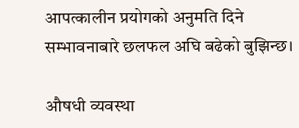आपत्कालीन प्रयोगको अनुमति दिने सम्भावनाबारे छलफल अघि बढेको बुझिन्छ।

औषधी व्यवस्था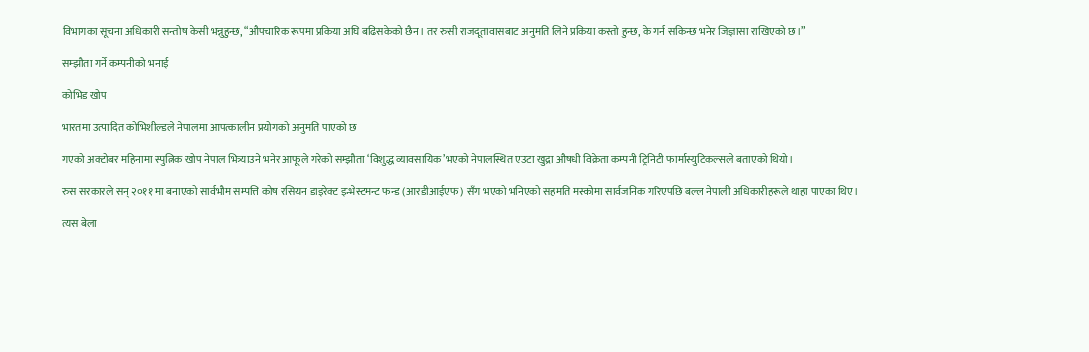विभागका सूचना अधिकारी सन्तोष केसी भन्नुहुन्छ, “औपचारिक रूपमा प्रकिया अघि बढिसकेको छैन। तर रुसी राजदूतावासबाट अनुमति लिने प्रकिया कस्तो हुन्छ, के गर्न सकिन्छ भनेर जिज्ञासा राखिएको छ।”

सम्झौता गर्ने कम्पनीको भनाई

कोभिड खोप

भारतमा उत्पादित कोभिशील्डले नेपालमा आपत्कालीन प्रयोगको अनुमति पाएको छ

गएको अक्टोबर महिनामा स्पुत्निक खोप नेपाल भित्र्याउने भनेर आफूले गरेको सम्झौता ‘विशुद्ध व्यावसायिक’भएको नेपालस्थित एउटा खुद्रा औषधी विक्रेता कम्पनी ट्रिनिटी फार्मास्युटिकल्सले बताएको थियो।

रुस सरकारले सन् २०११ मा बनाएको सार्वभौम सम्पत्ति कोष रसियन डाइरेक्ट इन्भेस्टमन्ट फन्ड (आरडीआईएफ) सँग भएको भनिएको सहमति मस्कोमा सार्वजनिक गरिएपछि बल्ल नेपाली अधिकारीहरूले थाहा पाएका थिए।

त्यस बेला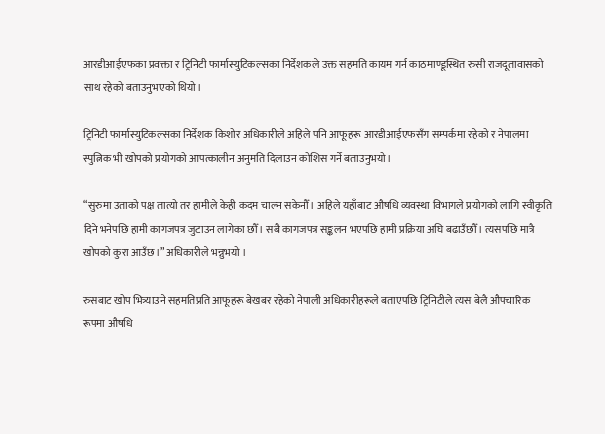आरडीआईएफका प्रवक्ता र ट्रिनिटी फार्मास्युटिकल्सका निर्देशकले उक्त सहमति कायम गर्न काठमाण्डूस्थित रुसी राजदूतावासको साथ रहेको बताउनुभएको थियो।

ट्रिनिटी फार्मास्युटिकल्सका निर्देशक किशोर अधिकारीले अहिले पनि आफूहरू आरडीआईएफसँग सम्पर्कमा रहेको र नेपालमा स्पुत्निक भी खोपको प्रयोगको आपत्कालीन अनुमति दिलाउन कोशिस गर्ने बताउनुभयो।

“सुरुमा उताको पक्ष तात्यो तर हामीले केही कदम चाल्न सकेनौँ। अहिले यहाँबाट औषधि व्यवस्था विभागले प्रयोगको लागि स्वीकृति दिने भनेपछि हामी कागजपत्र जुटाउन लागेका छौँ। सबै कागजपत्र सङ्कलन भएपछि हामी प्रक्रिया अघि बढाउँछौँ। त्यसपछि मात्रै खोपको कुरा आउँछ।” अधिकारीले भन्नुभयो ।

रुसबाट खोप भित्र्याउने सहमतिप्रति आफूहरू बेखबर रहेको नेपाली अधिकारीहरूले बताएपछि ट्रिनिटीले त्यस बेलै औपचारिक रूपमा औषधि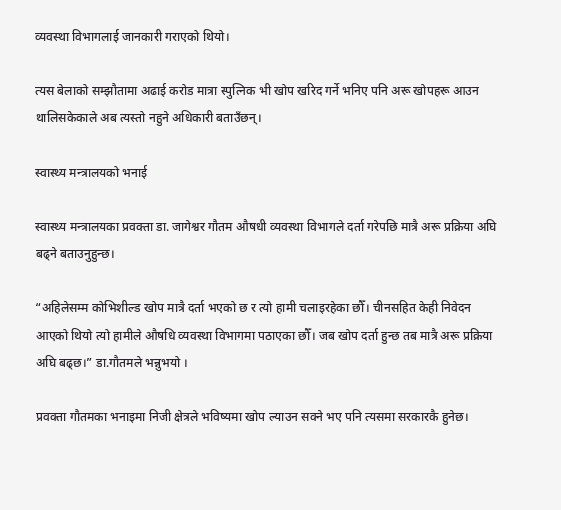व्यवस्था विभागलाई जानकारी गराएको थियो।

त्यस बेलाको सम्झौतामा अढाई करोड मात्रा स्पुत्निक भी खोप खरिद गर्ने भनिए पनि अरू खोपहरू आउन थालिसकेकाले अब त्यस्तो नहुने अधिकारी बताउँछन्।

स्वास्थ्य मन्त्रालयको भनाई

स्वास्थ्य मन्त्रालयका प्रवक्ता डा. जागेश्वर गौतम औषधी व्यवस्था विभागले दर्ता गरेपछि मात्रै अरू प्रक्रिया अघि बढ्ने बताउनुहुन्छ।

“अहिलेसम्म कोभिशील्ड खोप मात्रै दर्ता भएको छ र त्यो हामी चलाइरहेका छौँ। चीनसहित केही निवेदन आएको थियो त्यो हामीले औषधि व्यवस्था विभागमा पठाएका छौँ। जब खोप दर्ता हुन्छ तब मात्रै अरू प्रक्रिया अघि बढ्छ।” डा.गौतमले भन्नुभयो ।

प्रवक्ता गौतमका भनाइमा निजी क्षेत्रले भविष्यमा खोप ल्याउन सक्ने भए पनि त्यसमा सरकारकै हुनेछ।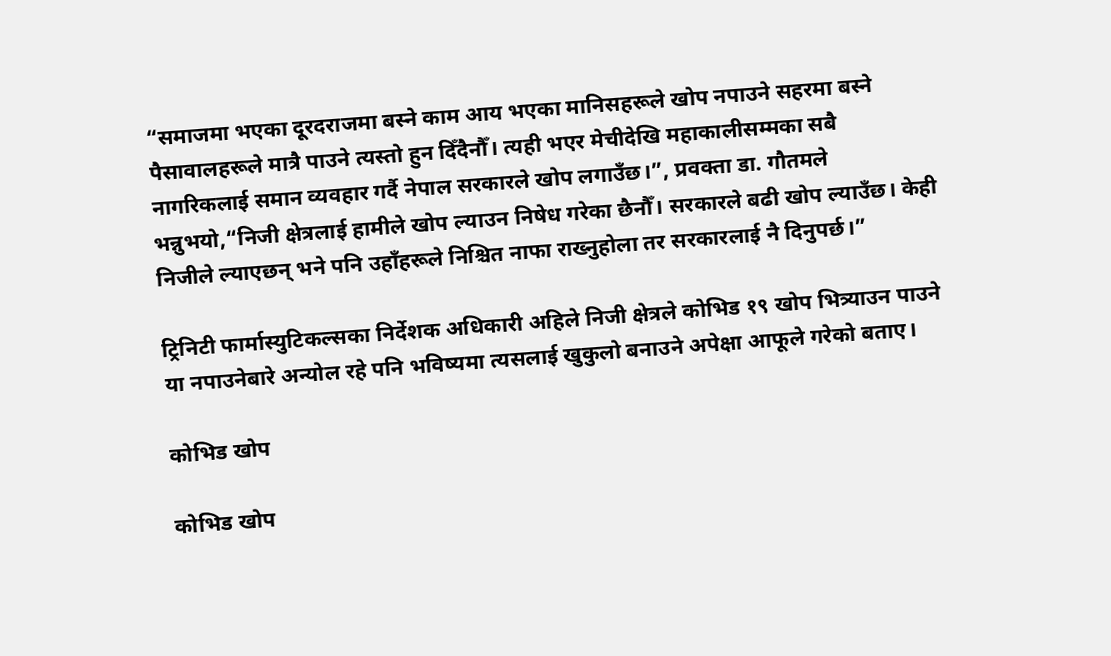“समाजमा भएका दूरदराजमा बस्ने काम आय भएका मानिसहरूले खोप नपाउने सहरमा बस्ने पैसावालहरूले मात्रै पाउने त्यस्तो हुन दिँदैनौँ। त्यही भएर मेचीदेखि महाकालीसम्मका सबै नागरिकलाई समान व्यवहार गर्दै नेपाल सरकारले खोप लगाउँछ।”, प्रवक्ता डा. गौतमले भन्नुभयो,“निजी क्षेत्रलाई हामीले खोप ल्याउन निषेध गरेका छैनौँ। सरकारले बढी खोप ल्याउँछ। केही निजीले ल्याएछन् भने पनि उहाँहरूले निश्चित नाफा राख्नुहोला तर सरकारलाई नै दिनुपर्छ।”

ट्रिनिटी फार्मास्युटिकल्सका निर्देशक अधिकारी अहिले निजी क्षेत्रले कोभिड १९ खोप भित्र्याउन पाउने या नपाउनेबारे अन्योल रहे पनि भविष्यमा त्यसलाई खुकुलो बनाउने अपेक्षा आफूले गरेको बताए।

कोभिड खोप

कोभिड खोप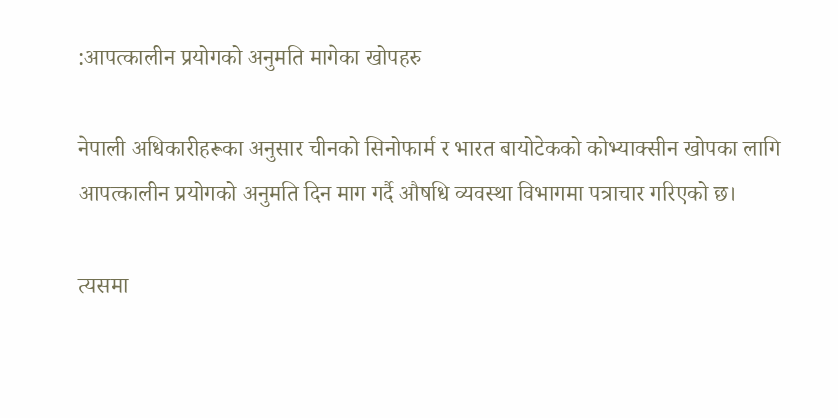:आपत्कालीन प्रयोगको अनुमति मागेका खोपहरु

नेपाली अधिकारीहरूका अनुसार चीनको सिनोफार्म र भारत बायोटेकको कोभ्याक्सीन खोपका लागि आपत्कालीन प्रयोगको अनुमति दिन माग गर्दै औषधि व्यवस्था विभागमा पत्राचार गरिएको छ।

त्यसमा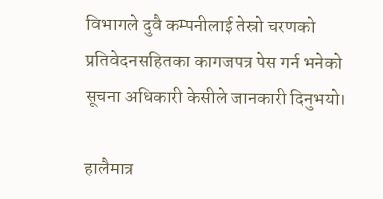विभागले दुवै कम्पनीलाई तेस्रो चरणको प्रतिवेदनसहितका कागजपत्र पेस गर्न भनेको सूचना अधिकारी केसीले जानकारी दिनुभयो।

हालैमात्र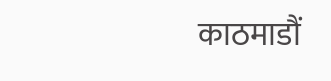काठमाडौं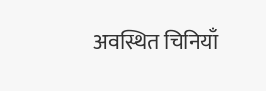अवस्थित चिनियाँ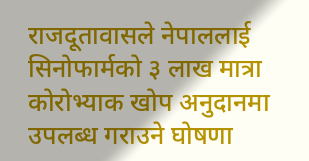राजदूतावासले नेपाललाई सिनोफार्मको ३ लाख मात्रा कोरोभ्याक खोप अनुदानमा उपलब्ध गराउने घोषणा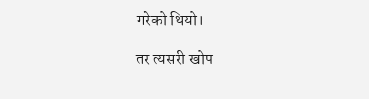गरेको थियो।

तर त्यसरी खोप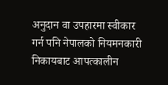अनुदान वा उपहारमा स्वीकार गर्न पनि नेपालको नियमनकारी निकायबाट आपत्कालीन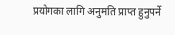प्रयोगका लागि अनुमति प्राप्त हुनुपर्ने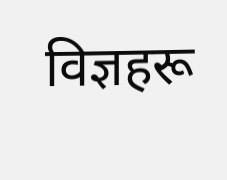विज्ञहरू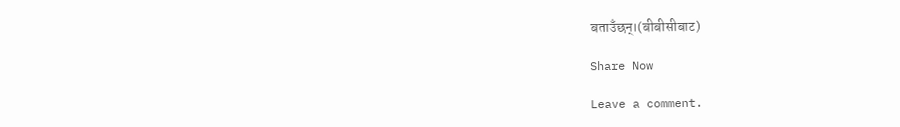बताउँछन्।(बीबीसीबाट)

Share Now

Leave a comment.